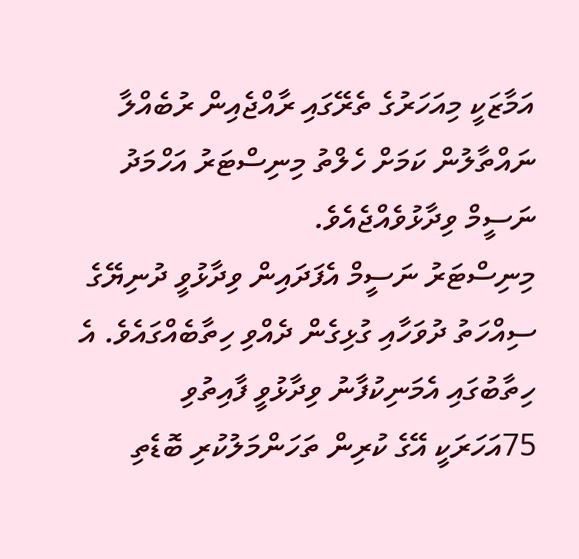އަމާޒަކީ މިއަހަރުގެ ތެރޭގައި ރާއްޖެއިން ރުބެއްލާ ނައްތާލުން ކަމަށް ހެލްތު މިނިސްޓަރު އަހްމަދު ނަސީމް ވިދާޅުވެއްޖެއެވެ.
މިނިސްޓަރު ނަސީމް އެފަދައިން ވިދާޅުވީ ދުނިޔޭގެ ސިއްހަތު ދުވަހާއި ގުޅިގެން ދެއްވި ހިތާބެއްގައެވެ. އެ ހިތާބުގައި އެމަނިކުފާނު ވިދާޅުވީ ފާއިތުވި 75އަހަރަކީ އޭގެ ކުރިން ތަހަންމަލުކުރި ބޮޑެތި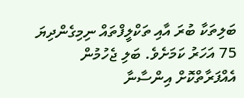ބަލިތަކާ ބުރަ އާއި ތަކްލީފްތައް ނިމިގެންދިޔަ 75 އަހަރު ކަމަށެވެ. ބަލި ޖެހުމުން އެއްފަރާތްކޮށް އިންސާނާ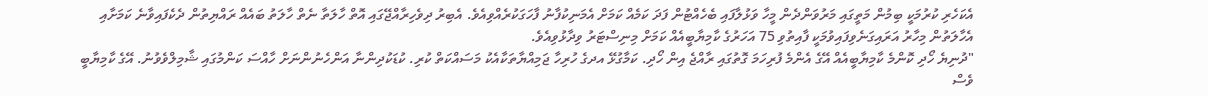އެކަހެރި ކުރުމަކީ ބިމުން މަތީގައި މަރުވަންދެން މީހާ ވަޅުލާފައި ބެހެއްޓުން ފަދަ ކަމެއް ކަމަށް އެމަނިކުފާނު ފާހަގަކުރެއްވިއެވެ. އެބިރު ދިވެހިރާއްޖޭގައި އޮތް ހާލަތާ ނެތް ހާލަތު ބައެއް ރައްޔިތުން ދެކެފައިވާނެ ކަމަށާއި އެހާލަތުން މިހާރު އަރައިގަނެވިފައިވުމަކީ ފާއިތުވި 75 އަހަރުގެ ކާމިޔާބީއެއް ކަމަށް މިނިސްޓަރު ވިދާޅުވިއެވެ.
"ދުނިޔެ ހޯދި ކޮންމެ ކާމިޔާބީއެއް އޭގެ އެންމެ ފުރިހަމަ ގޮތުގައި ރާއްޖެ އިން ހޯދި. ކަމާގުޅޭ އދގެ ހުރިހާ ޖަމިއްޔާތަކާއެކު މަސައްކަތް ކުރި. ކުޑަކުދިންނާ އަންހެނުންނަށް ހާއްސަ ކަންމުގައި ޝާމިލްވެވުނު. އޭގެ ކާމިޔާބީ ވެސް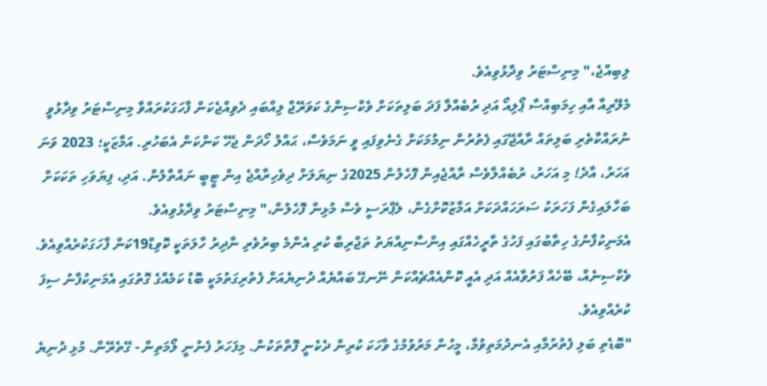ލިބިއްޖެ،" މިނިސްޓަރު ވިދާޅުވިއެވެ.
މެލޭރިއާ އާއި ހިމަބިއްސާ ޕޯލިއޯ އަދި ރުބެއްލާ ފަދަ ބަލިތަކަށް ވެކްސިންގެ ކަވަރޭޖް ލިއްބައި ދެވިއްޖެކަން ފާހަގަކުރައްވާ މިނިސްޓަރު ވިދާޅުވީ ނުރައްކާތެރި ބަލިތައް ރާއްޖޭގައި ފެތުރުން ނިމުމަކަށް ގެނެވިފައި ވީ ނަމަވެސް، ޙައްލު ހޯދަން ޖެހޭ ކަންކަން އެބަހުރި. އަމާޒަކީ؛ 2023 ވަނަ އަހަރު، އާދެ! މި އަހަރު، ރުބެއްލާވެސް ރާއްޖެއިން ފޮހެލުން 2025ގެ ނިޔަލަށް ދިވެހިރާއްޖެ އިން ޓީބީ ނައްތާލުން. އަދި، ފިޔަވަހި ތަކަކަށް ބަހާލައިގެން ފަހަރަކު ސަރަހައްދަކަށް އަމާޒުކޮށްގެން، ލެޕްރަސީ ވެސް މުޅިން ފޮހެލުން،" މިނިސްޓަރު ވިދާޅުވިއެވެ.
އެމަނިކުފާނުގެ ހިތާބުގައި ފަހުގެ ތާރީހެއްގައި އިންސާނިއްޔަތު ތަޖްރިބާ ކުރި އެންމެ ބިރުވެރި ނާދިރު ހާލަތަކީ ކޮވިޑް19ކަން ފާހަގަކުރެއްވިއެވެ. ވެކްސިނެއް، ބޭހެއް ފަރުވާއެއް އަދި އެއީ ކޮންއެއްޗެއްކަން ނޭނގޭ ބައްޔެއް ދުނިޔެއަށް ފެތުރިގަތުމަކީ ބޮޑު ކަމެއްގެ ގޮތުގައި އެމަނިކުފާނު ސިފަ ކުރެއްވިއެވެ.
"ބޮޑެތި ބަލި ފެތުރުމާއި އެނދުމަތިވުމާ، މީހުން މަރުވުމުގެ ވާހަކަ ކުރިން ދެކެނީ ފޮތްތަކުން. މިފަހަރު ފެނުނީ ލޯމަތިން - ގޭތެރޭން. މުޅި ދުނިޔެ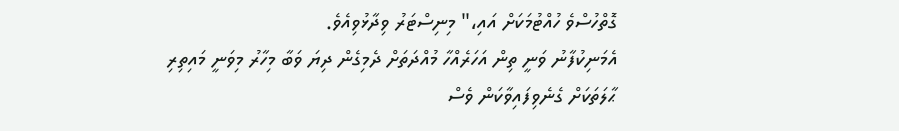ގޮތްހުސްވެ ހުއްޓުމަކަށް އައި،" މިނިސްޓަރު ވިދާޅުވިއެވެ.
އެމަނިކުފާނު ވަނީ ތިން އަހަރެއްހާ މުއްދަތަށް ދެމިގެން ދިޔަ ވަބާ މިހާރު މިވަނީ މައިތިރި ޙާލަތަކަށް ގެނެވިފައިވާކަން ވެސް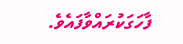ފާހަގަކުރައްވާފައެވެ.